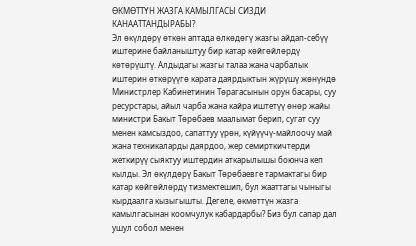ӨКМӨТТҮН ЖАЗГА КАМЫЛГАСЫ СИЗДИ КАНААТТАНДЫРАБЫ?
Эл өкүлдөрү өткөн аптада өлкөдөгү жазгы айдап-себүү иштерине байланыштуу бир катар көйгөйлөрдү көтөрүштү. Алдыдагы жазгы талаа жана чарбалык иштерин өткөрүүгө карата даярдыктын жүрүшү жөнүндө Министрлер Кабинетинин Төрагасынын орун басары, суу ресурстары, айыл чарба жана кайра иштетүү өнөр жайы министри Бакыт Төрөбаев маалымат берип, сугат суу менен камсыздоо, сапаттуу үрөн, күйүүчү-майлоочу май жана техникаларды даярдоо, жер семирткичтерди жеткирүү сыяктуу иштердин аткарылышы боюнча кеп кылды. Эл өкүлдөрү Бакыт Төрөбаевге тармактагы бир катар көйгөйлөрдү тизмектешип, бул жааттагы чыныгы кырдаалга кызыгышты. Дегеле, өкмөттүн жазга камылгасынан коомчулук кабардарбы? Биз бул сапар дал ушул собол менен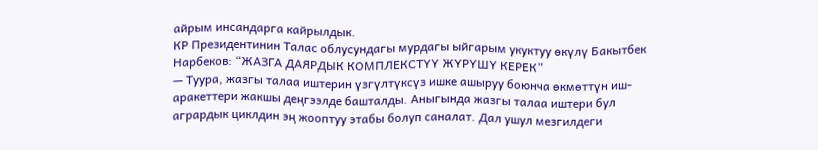айрым инсандарга кайрылдык.
КР Президентинин Талас облусундагы мурдагы ыйгарым укуктуу өкүлү Бакытбек Нарбеков: “ЖАЗГА ДАЯРДЫК КОМПЛЕКСТҮҮ ЖҮРҮШҮ КЕРЕК”
— Туура, жазгы талаа иштерин үзгүлтүксүз ишке ашыруу боюнча өкмөттүн иш-аракеттери жакшы деңгээлде башталды. Аныгында жазгы талаа иштери бул агрардык циклдин эң жооптуу этабы болуп саналат. Дал ушул мезгилдеги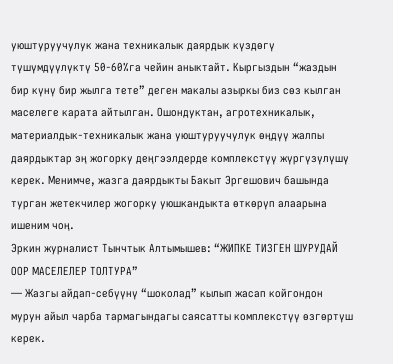уюштуруучулук жана техникалык даярдык күздөгү түшүмдүүлүктү 50-60%га чейин аныктайт. Кыргыздын “жаздын бир күнү бир жылга тете” деген макалы азыркы биз сөз кылган маселеге карата айтылган. Ошондуктан, агротехникалык, материалдык-техникалык жана уюштуруучулук өңдүү жалпы даярдыктар эң жогорку деңгээлдерде комплекстүү жүргүзүлүшү керек. Менимче, жазга даярдыкты Бакыт Эргешович башында турган жетекчилер жогорку уюшкандыкта өткөрүп алаарына ишеним чоң.
Эркин журналист Тынчтык Алтымышев: “ЖИПКЕ ТИЗГЕН ШУРУДАЙ ООР МАСЕЛЕЛЕР ТОЛТУРА”
— Жазгы айдап-себүүнү “шоколад” кылып жасап койгондон мурун айыл чарба тармагындагы саясатты комплекстүү өзгөртүш керек.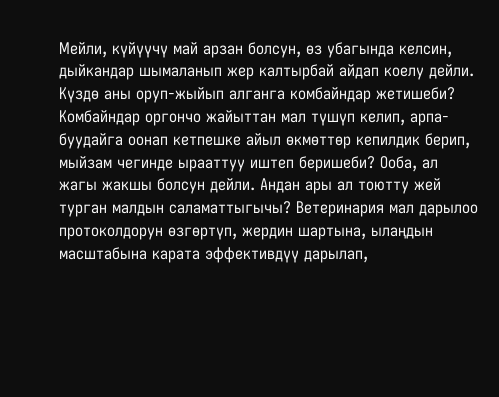Мейли, күйүүчү май арзан болсун, өз убагында келсин, дыйкандар шымаланып жер калтырбай айдап коелу дейли. Күздө аны оруп-жыйып алганга комбайндар жетишеби? Комбайндар оргончо жайыттан мал түшүп келип, арпа-буудайга оонап кетпешке айыл өкмөттөр кепилдик берип, мыйзам чегинде ырааттуу иштеп беришеби? Ооба, ал жагы жакшы болсун дейли. Андан ары ал тоютту жей турган малдын саламаттыгычы? Ветеринария мал дарылоо протоколдорун өзгөртүп, жердин шартына, ылаңдын масштабына карата эффективдүү дарылап,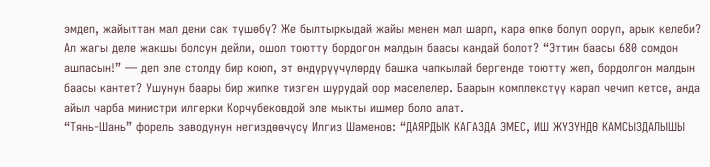эмдеп, жайыттан мал дени сак түшөбү? Же былтыркыдай жайы менен мал шарп, кара өпкө болуп ооруп, арык келеби? Ал жагы деле жакшы болсун дейли, ошол тоютту бордогон малдын баасы кандай болот? “Эттин баасы 680 сомдон ашпасын!” — деп эле столду бир коюп, эт өндүрүүчүлөрдү башка чапкылай бергенде тоютту жеп, бордолгон малдын баасы кантет? Ушунун баары бир жипке тизген шурудай оор маселелер. Баарын комплекстүү карап чечип кетсе, анда айыл чарба министри илгерки Корчубековдой эле мыкты ишмер боло алат.
“Тянь-Шань” форель заводунун негиздөөчүсү Илгиз Шаменов: “ДАЯРДЫК КАГАЗДА ЭМЕС, ИШ ЖҮЗҮНДӨ КАМСЫЗДАЛЫШЫ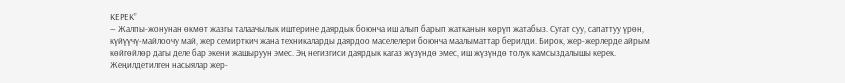КЕРЕК”
— Жалпы-жонунан өкмөт жазгы талаачылык иштерине даярдык боюнча иш алып барып жатканын көрүп жатабыз. Сугат суу, сапаттуу үрөн, күйүүчү-майлоочу май, жер семирткич жана техникаларды даярдоо маселелери боюнча маалыматтар берилди. Бирок, жер-жерлерде айрым көйгөйлөр дагы деле бар экени жашыруун эмес. Эң негизгиси даярдык кагаз жүзүндө эмес, иш жүзүндө толук камсыздалышы керек. Жеңилдетилген насыялар жер-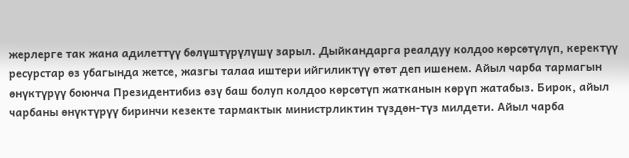жерлерге так жана адилеттүү бөлүштүрүлүшү зарыл. Дыйкандарга реалдуу колдоо көрсөтүлүп, керектүү ресурстар өз убагында жетсе, жазгы талаа иштери ийгиликтүү өтөт деп ишенем. Айыл чарба тармагын өнүктүрүү боюнча Президентибиз өзү баш болуп колдоо көрсөтүп жатканын көрүп жатабыз. Бирок, айыл чарбаны өнүктүрүү биринчи кезекте тармактык министрликтин түздөн-түз милдети. Айыл чарба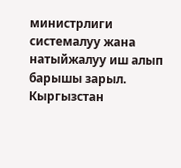министрлиги системалуу жана натыйжалуу иш алып барышы зарыл. Кыргызстан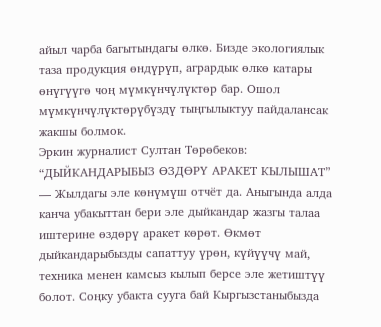айыл чарба багытындагы өлкө. Бизде экологиялык таза продукция өндүрүп, агрардык өлкө катары өнүгүүгө чоң мүмкүнчүлүктөр бар. Ошол мүмкүнчүлүктөрүбүздү тыңгылыктуу пайдалансак жакшы болмок.
Эркин журналист Султан Төрөбеков: “ДЫЙКАНДАРЫБЫЗ ӨЗДӨРҮ АРАКЕТ КЫЛЫШАТ”
— Жылдагы эле көнүмүш отчёт да. Аныгында алда канча убакыттан бери эле дыйкандар жазгы талаа иштерине өздөрү аракет көрөт. Өкмөт дыйкандарыбызды сапаттуу үрөн, күйүүчү май, техника менен камсыз кылып берсе эле жетиштүү болот. Соңку убакта сууга бай Кыргызстаныбызда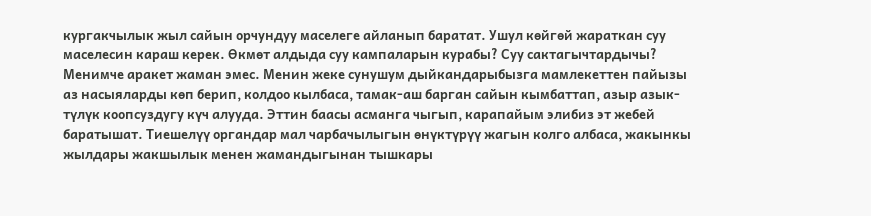кургакчылык жыл сайын орчундуу маселеге айланып баратат. Ушул көйгөй жараткан суу маселесин караш керек. Өкмөт алдыда суу кампаларын курабы? Суу сактагычтардычы? Менимче аракет жаман эмес. Менин жеке сунушум дыйкандарыбызга мамлекеттен пайызы аз насыяларды көп берип, колдоо кылбаса, тамак-аш барган сайын кымбаттап, азыр азык-түлүк коопсуздугу күч алууда. Эттин баасы асманга чыгып, карапайым элибиз эт жебей баратышат. Тиешелүү органдар мал чарбачылыгын өнүктүрүү жагын колго албаса, жакынкы жылдары жакшылык менен жамандыгынан тышкары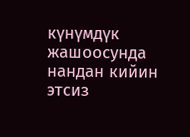күнүмдүк жашоосунда нандан кийин этсиз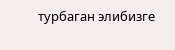турбаган элибизге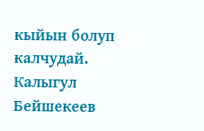кыйын болуп калчудай.
Калыгул Бейшекеев